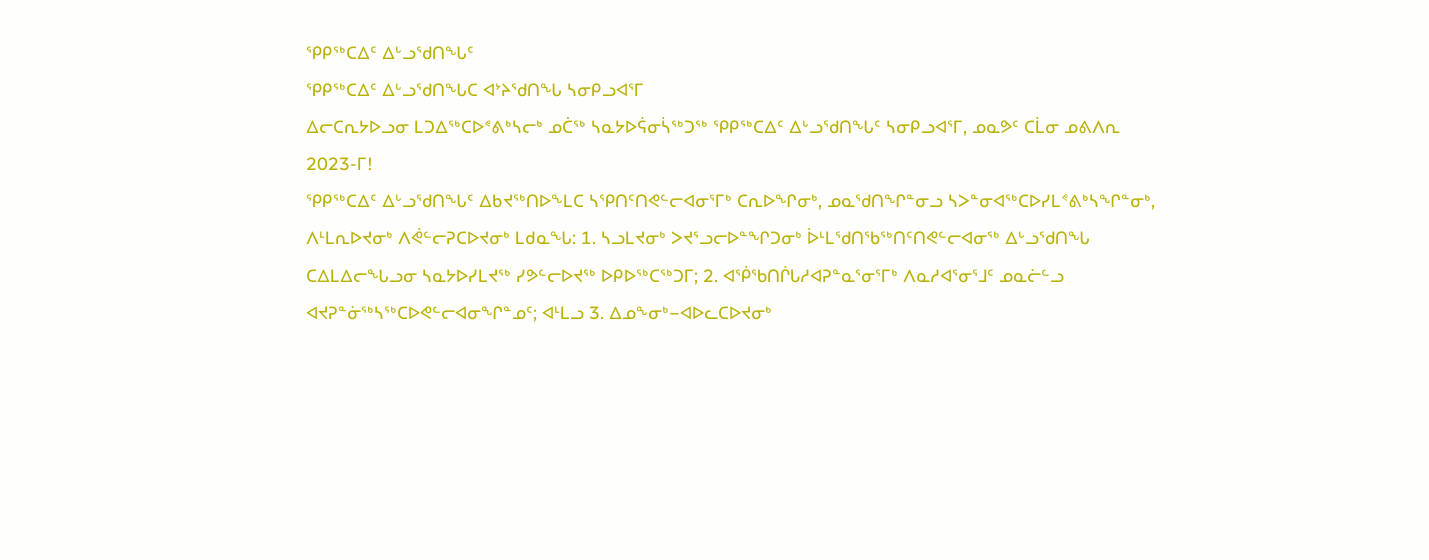ᕿᑭᖅᑕᐃᑦ ᐃᒡᓗᖁᑎᖓᑦ
ᕿᑭᖅᑕᐃᑦ ᐃᒡᓗᖁᑎᖓᑕ ᐊᔾᔨᖁᑎᖓ ᓴᓂᑭᓗᐊᕐᒥ
ᐃᓕᑕᕆᔭᐅᓗᓂ ᒪᑐᐃᖅᑕᐅᕝᕕᒃᓴᓕᒃ ᓄᑖᖅ ᓴᓇᔭᐅᕌᓂᓵᖅᑐᖅ ᕿᑭᖅᑕᐃᑦ ᐃᒡᓗᖁᑎᖓᑦ ᓴᓂᑭᓗᐊᕐᒥ, ᓄᓇᕗᑦ ᑕᒫᓂ ᓄᕕᐱᕆ 2023-ᒥ!
ᕿᑭᖅᑕᐃᑦ ᐃᒡᓗᖁᑎᖓᑦ ᐃᑲᔪᖅᑎᐅᖕᒪᑕ ᓴᕿᑎᑦᑎᕙᓪᓕᐊᓂᕐᒥᒃ ᑕᕆᐅᖏᓂᒃ, ᓄᓇᖁᑎᖏᓐᓂᓗ ᓴᐳᓐᓂᐊᖅᑕᐅᓯᒪᕝᕕᒃᓴᖏᓐᓂᒃ, ᐱᒻᒪᕆᐅᔪᓂᒃ ᐱᕚᓪᓕᕈᑕᐅᔪᓂᒃ ᒪᑯᓇᖓ: 1. ᓴᓗᒪᔪᓂᒃ ᐳᔪᕐᓗᓕᐅᓐᖏᑐᓂᒃ ᐆᒻᒪᖁᑎᖃᖅᑎᑦᑎᕙᓪᓕᐊᓂᖅ ᐃᒡᓗᖁᑎᖓ ᑕᐃᒪᐃᓕᖓᓗᓂ ᓴᓇᔭᐅᓯᒪᔪᖅ ᓯᕗᓪᓕᐅᔪᖅ ᐅᑭᐅᖅᑕᖅᑐᒥ; 2. ᐊᖀᖃᑎᒌᒐᓱᐊᕈᓐᓇᕐᓂᕐᒥᒃ ᐱᓇᓱᐊᕐᓂᕐᒧᑦ ᓄᓇᓖᓪᓗ ᐊᔪᕈᓐᓃᖅᓴᖅᑕᐅᕙᓪᓕᐊᓂᖏᓐᓄᑦ; ᐊᒻᒪᓗ 3. ᐃᓄᖕᓂᒃ−ᐊᐅᓚᑕᐅᔪᓂᒃ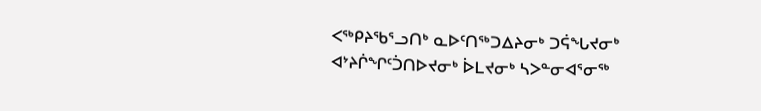ᐸᖅᑭᔨᖃᕐᓗᑎᒃ ᓇᐅᑦᑎᖅᑐᐃᔨᓂᒃ ᑐᕌᖓᔪᓂᒃ ᐊᔾᔨᒌᖏᑦᑑᑎᐅᔪᓂᒃ ᐆᒪᔪᓂᒃ ᓴᐳᓐᓂᐊᕐᓂᖅ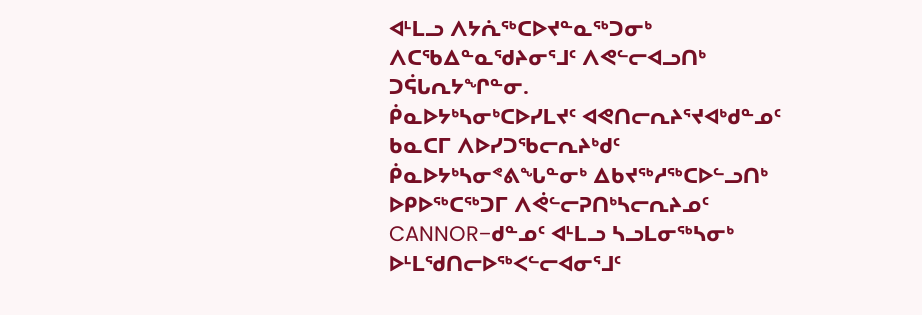ᐊᒻᒪᓗ ᐱᔭᕇᖅᑕᐅᔪᓐᓇᖅᑐᓂᒃ ᐱᑕᖃᐃᓐᓇᖁᔨᓂᕐᒧᑦ ᐱᕙᓪᓕᐊᓗᑎᒃ ᑐᕌᒐᕆᔭᖏᓐᓂ.
ᑮᓇᐅᔭᒃᓴᓂᒃᑕᐅᓯᒪᔪᑦ ᐊᕙᑎᓕᕆᔨᕐᔪᐊᒃᑯᓐᓄᑦ ᑲᓇᑕᒥ ᐱᐅᓯᑐᖃᓕᕆᔨᒃᑯᑦ ᑮᓇᐅᔭᒃᓴᓂᕝᕕᖓᓐᓂᒃ ᐃᑲᔪᖅᓱᖅᑕᐅᓪᓗᑎᒃ ᐅᑭᐅᖅᑕᖅᑐᒥ ᐱᕚᓪᓕᕈᑎᒃᓴᓕᕆᔨᓄᑦ CANNOR−ᑯᓐᓄᑦ ᐊᒻᒪᓗ ᓴᓗᒪᓂᖅᓴᓂᒃ ᐅᒻᒪᖁᑎᓕᐅᖅᐸᓪᓕᐊᓂᕐᒧᑦ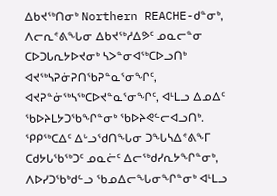ᐃᑲᔪᖅᑎᓂᒃ Northern REACHE-ᑯᓐᓂᒃ, ᐱᓕᕆᕝᕕᖓᓂ ᐃᑲᔪᖅᓱᐃᕗᑦ ᓄᓇᓕᓐᓂ ᑕᐅᑐᒐᕆᔭᐅᔪᓂᒃ ᓴᐳᓐᓂᐊᖅᑕᐅᓗᑎᒃ ᐊᔪᖅᓴᕈᓃᕈᑎᖃᕈᓐᓇᕐᓂᖏᑦ, ᐊᔪᕈᓐᓃᖅᓴᖅᑕᐅᔪᓐᓇᕐᓂᖏᑦ, ᐊᒻᒪᓗ ᐃᓄᐃᑦ ᖃᐅᔨᒪᔭᑐᖃᖏᓐᓂᒃ ᖃᐅᔨᕙᓪᓕᐊᓗᑎᒃ.
ᕿᑭᖅᑕᐃᑦ ᐃᒡᓗᖁᑎᖓᓂ ᑐᖓᓴᐃᕝᕕᖕᒥ ᑕᑯᔭᒐᖃᖅᑐᑦ ᓄᓇᓖᑦ ᐃᓕᖅᑯᓯᕆᔭᖏᓐᓂᒃ, ᐱᐅᓯᑐᖃᒃᑯᓪᓗ ᖃᓄᐃᓕᖓᓂᖏᓐᓂᒃ ᐊᒻᒪᓗ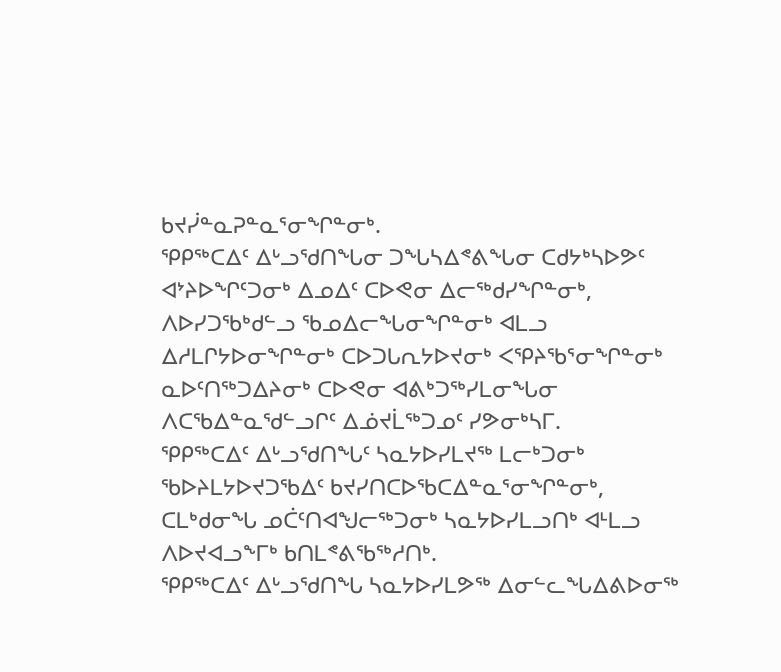ᑲᔪᓰᓐᓇᕈᓐᓇᕐᓂᖏᓐᓂᒃ.
ᕿᑭᖅᑕᐃᑦ ᐃᒡᓗᖁᑎᖓᓂ ᑐᖓᓴᐃᕝᕕᖓᓂ ᑕᑯᔭᒃᓴᐅᕗᑦ ᐊᔾᔨᐅᖏᑦᑐᓂᒃ ᐃᓄᐃᑦ ᑕᐅᕙᓂ ᐃᓕᖅᑯᓯᖏᓐᓂᒃ, ᐱᐅᓯᑐᖃᒃᑯᓪᓗ ᖃᓄᐃᓕᖓᓂᖏᓐᓂᒃ ᐊᒪᓗ ᐃᓱᒪᒋᔭᐅᓂᖏᓐᓂᒃ ᑕᐅᑐᒐᕆᔭᐅᔪᓂᒃ ᐸᕿᔨᖃᕐᓂᖏᓐᓂᒃ ᓇᐅᑦᑎᖅᑐᐃᔨᓂᒃ ᑕᐅᕙᓂ ᐊᕕᒃᑐᖅᓯᒪᓂᖓᓂ ᐱᑕᖃᐃᓐᓇᖁᓪᓗᒋᑦ ᐃᓅᔪᒫᖅᑐᓄᑦ ᓯᕗᓂᒃᓴᒥ.
ᕿᑭᖅᑕᐃᑦ ᐃᒡᓗᖁᑎᖓᑦ ᓴᓇᔭᐅᓯᒪᔪᖅ ᒪᓕᒃᑐᓂᒃ ᖃᐅᔨᒪᔭᐅᔪᑐᖃᐃᑦ ᑲᔪᓯᑎᑕᐅᖃᑕᐃᓐᓇᕐᓂᖏᓐᓂᒃ, ᑕᒪᒃᑯᓂᖓ ᓄᑖᑦᑎᐊᖑᓕᖅᑐᓂᒃ ᓴᓇᔭᐅᓯᒪᓗᑎᒃ ᐊᒻᒪᓗ ᐱᐅᔪᐊᓗᖕᒥᒃ ᑲᑎᒪᕝᕕᖃᖅᓱᑎᒃ.
ᕿᑭᖅᑕᐃᑦ ᐃᒡᓗᖁᑎᖓ ᓴᓇᔭᐅᓯᒪᕗᖅ ᐃᓂᓪᓚᖓᐃᕕᐅᓂᖅ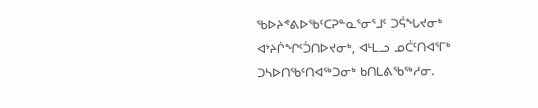ᖃᐅᔨᕝᕕᐅᖃᑦᑕᕈᓐᓇᕐᓂᕐᒧᑦ ᑐᕌᖓᔪᓂᒃ ᐊᔾᔨᒌᖏᑦᑑᑎᐅᔪᓂᒃ, ᐊᒻᒪᓗ ᓄᑖᑦᑎᐊᕐᒥᒃ ᑐᓴᐅᑎᖃᑦᑎᐊᖅᑐᓂᒃ ᑲᑎᒪᕕᖃᖅᓱᓂ.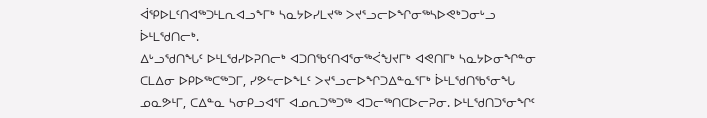ᐋᕿᐅᒪᑦᑎᐊᖅᑐᒻᒪᕆᐊᓗᖕᒥᒃ ᓴᓇᔭᐅᓯᒪᔪᖅ ᐳᔪᕐᓗᓕᐅᖏᓂᖅᓴᐅᕙᒃᑐᓂᒡᓗ ᐆᒻᒪᖁᑎᓕᒃ.
ᐃᒡᓗᖁᑎᖓᑦ ᐅᒻᒪᖁᓯᐅᕈᑎᓕᒃ ᐊᑐᑎᖃᑦᑎᐊᕐᓂᖅᐹᖑᔪᒥᒃ ᐊᕙᑎᒥᒃ ᓴᓇᔭᐅᓂᖏᓐᓂ ᑕᒪᐃᓂ ᐅᑭᐅᖅᑕᖅᑐᒥ, ᓯᕗᓪᓕᐅᖕᒪᑦ ᐳᔪᕐᓗᓕᐅᖏᑐᐃᓐᓇᕐᒥᒃ ᐆᒻᒪᖁᑎᖃᕐᓂᖓ ᓄᓇᕗᒻᒥ, ᑕᐃᓐᓇ ᓴᓂᑭᓗᐊᕐᒥ ᐊᓄᕆᑐᖅᑐᖅ ᐊᑐᓕᖅᑎᑕᐅᓕᕈᓂ. ᐅᒻᒪᖁᑎᑐᕐᓂᖏᑦ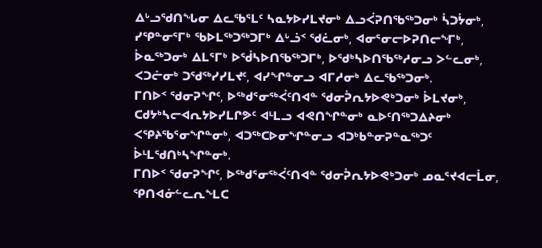ᐃᒡᓗᖁᑎᖓᓂ ᐃᓚᖃᕐᒪᑦ ᓴᓇᔭᐅᓯᒪᔪᓂᒃ ᐃᓗᐹᕈᑎᖃᖅᑐᓂᒃ ᓵᑐᔮᓂᒃ, ᓯᕿᓐᓂᕐᒥᒃ ᖃᐅᒪᖅᑐᖅᑐᒥᒃ ᐃᒡᓘᑉ ᖁᓛᓂᒃ, ᐊᓂᕐᓂᓕᐅᕈᑎᓕᖕᒥᒃ, ᐆᓇᖅᑐᓂᒃ ᐃᒪᕐᒥᒃ ᐅᖂᓴᐅᑎᖃᖅᑐᒥᒃ, ᐅᖁᒃᓴᐅᑎᖃᖅᓱᓂᓗ ᐳᓪᓚᓂᒃ, ᐸᑐᓖᓂᒃ ᑐᖁᖅᓯᓯᒪᔪᑦ, ᐊᓯᖏᓐᓂᓗ ᐊᒥᓱᓂᒃ ᐃᓚᖃᖅᑐᓂᒃ.
ᒥᑎᐅᑉ ᖁᓂᕈᖏᑦ, ᐅᖅᑯᕐᓂᖅᐹᑦᑎᐊᓐ ᖁᓂᕉᕆᔭᐅᕙᒃᑐᓂᒃ ᐆᒪᔪᓂᒃ, ᑕᑯᔭᒃᓴᓕᐊᕆᔭᐅᓯᒪᒋᕗᑦ ᐊᒻᒪᓗ ᐊᕙᑎᖏᓐᓂᒃ ᓇᐅᑦᑎᖅᑐᐃᔨᓂᒃ ᐸᕿᔨᖃᕐᓂᖏᓐᓂᒃ, ᐊᑐᖅᑕᐅᓂᖏᓐᓂᓗ ᐊᑐᒃᑲᓐᓂᕈᓐᓇᖅᑐᑦ ᐆᒻᒪᖁᑎᒃᓴᖏᓐᓂᒃ.
ᒥᑎᐅᑉ ᖁᓂᕈᖏᑦ, ᐅᖅᑯᕐᓂᖅᐹᑦᑎᐊᓐ ᖁᓂᕉᕆᔭᐅᕙᒃᑐᓂᒃ ᓄᓇᕐᔪᐊᓕᒫᓂ, ᕿᑎᐊᓃᓪᓚᕆᖕᒪᑕ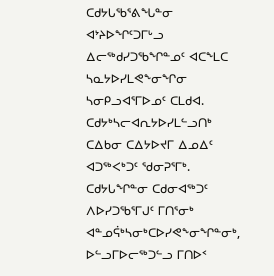ᑕᑯᔭᒐᖃᕐᕕᖓᓐᓂ ᐊᔾᔨᐅᖏᑦᑐᒥᒡᓗ ᐃᓕᖅᑯᓯᑐᖃᖏᓐᓄᑦ ᐊᑕᖕᒪᑕ ᓴᓇᔭᐅᓯᒪᕙᖕᓂᖏᓂ ᓴᓂᑭᓗᐊᕐᒥᐅᓄᑦ ᑕᒪᑯᐊ. ᑕᑯᔭᒃᓴᓕᐊᕆᔭᐅᓯᒪᓪᓗᑎᒃ ᑕᐃᑲᓂ ᑕᐃᔭᐅᔪᒥ ᐃᓄᐃᑦ ᐊᑐᖅᐸᒃᑐᑦ ᖁᓂᕈᕐᒥᒃ. ᑕᑯᔭᒐᖏᓐᓂ ᑕᑯᓂᐊᖅᑐᑦ ᐱᐅᓯᑐᖃᕐᒥᒍᑦ ᒥᑎᕐᓂᒃ ᐊᓐᓄᕌᒃᓴᓂᒃᑕᐅᓯᕙᖕᓂᖏᓐᓂᒃ, ᐅᓪᓗᒥᐅᓕᖅᑐᓪᓗ ᒥᑎᐅᑉ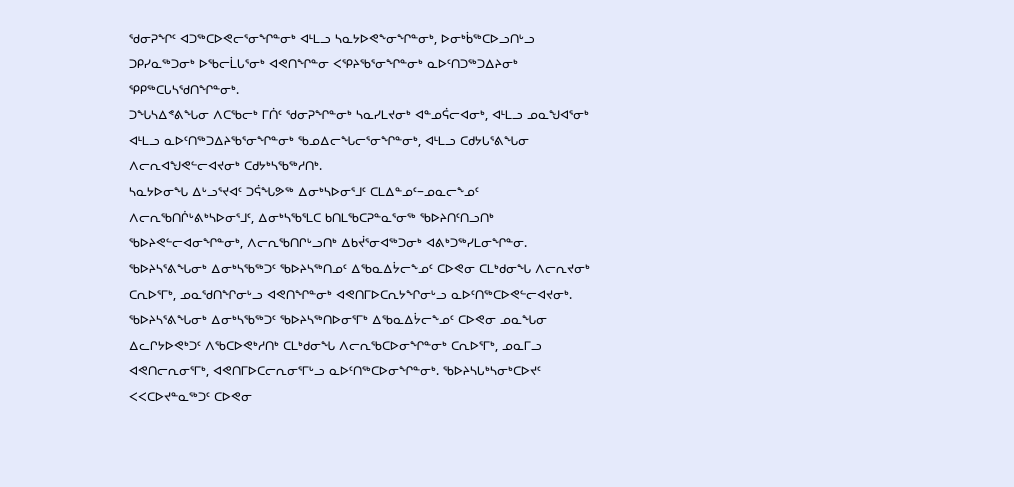ᖁᓂᕈᖏᑦ ᐊᑐᖅᑕᐅᕙᓕᕐᓂᖏᓐᓂᒃ ᐊᒻᒪᓗ ᓴᓇᔭᐅᕙᖕᓂᖏᓐᓂᒃ, ᐅᓂᒃᑳᖅᑕᐅᓗᑎᒡᓗ ᑐᑭᓯᓇᖅᑐᓂᒃ ᐅᖃᓕᒫᒐᕐᓂᒃ ᐊᕙᑎᖏᓐᓂ ᐸᕿᔨᖃᕐᓂᖏᓐᓂᒃ ᓇᐅᑦᑎᑐᖅᑐᐃᔨᓂᒃ ᕿᑭᖅᑕᒐᓴᖁᑎᖏᓐᓂᒃ.
ᑐᖓᓴᐃᕝᕕᖓᓂ ᐱᑕᖃᓕᒃ ᒥᑏᑦ ᖁᓂᕈᖏᓐᓂᒃ ᓴᓇᓯᒪᔪᓂᒃ ᐊᓐᓄᕌᓕᐊᓂᒃ, ᐊᒻᒪᓗ ᓄᓇᖑᐊᕐᓂᒃ ᐊᒻᒪᓗ ᓇᐅᑦᑎᖅᑐᐃᔨᖃᕐᓂᖏᓐᓂᒃ ᖃᓄᐃᓕᖓᓕᕐᓂᖏᓐᓂᒃ, ᐊᒻᒪᓗ ᑕᑯᔭᒐᕐᕕᖓᓂ ᐱᓕᕆᐊᖑᕙᓪᓕᐊᔪᓂᒃ ᑕᑯᔭᒃᓴᖃᖅᓱᑎᒃ.
ᓴᓇᔭᐅᓂᖓ ᐃᒡᓗᕐᔪᐊᑦ ᑐᕌᖓᕗᖅ ᐃᓂᒃᓴᐅᓂᕐᒧᑦ ᑕᒪᐃᓐᓄᑦ−ᓄᓇᓕᖕᓄᑦ ᐱᓕᕆᖃᑎᒌᒡᕕᒃᓴᐅᓂᕐᒧᑦ, ᐃᓂᒃᓴᖃᕐᒪᑕ ᑲᑎᒪᖃᑕᕈᓐᓇᕐᓂᖅ ᖃᐅᔨᑎᑦᑎᓗᑎᒃ ᖃᐅᔨᕙᓪᓕᐊᓂᖏᓐᓂᒃ, ᐱᓕᕆᖃᑎᒋᒡᓗᑎᒃ ᐃᑲᔫᕐᓂᐊᖅᑐᓂᒃ ᐊᕕᒃᑐᖅᓯᒪᓂᖏᓐᓂ.
ᖃᐅᔨᓴᕐᕕᖓᓂᒃ ᐃᓂᒃᓴᖃᖅᑐᑦ ᖃᐅᔨᓴᖅᑎᓄᑦ ᐃᖃᓇᐃᔮᓕᖕᓄᑦ ᑕᐅᕙᓂ ᑕᒪᒃᑯᓂᖓ ᐱᓕᕆᔪᓂᒃ ᑕᕆᐅᕐᒥᒃ, ᓄᓇᖁᑎᖏᓂᒡᓗ ᐊᕙᑎᖏᓐᓂᒃ ᐊᕙᑎᒥᐅᑕᕆᔭᖏᓂᒡᓗ ᓇᐅᑦᑎᖅᑕᐅᕙᓪᓕᐊᔪᓂᒃ.
ᖃᐅᔨᓴᕐᕕᖓᓂᒃ ᐃᓂᒃᓴᖃᖅᑐᑦ ᖃᐅᔨᓴᖅᑎᐅᓂᕐᒥᒃ ᐃᖃᓇᐃᔮᓕᖕᓄᑦ ᑕᐅᕙᓂ ᓄᓇᖓᓂ ᐃᓚᒋᔭᐅᕙᒃᑐᑦ ᐱᖃᑕᐅᕙᒃᓱᑎᒃ ᑕᒪᒃᑯᓂᖓ ᐱᓕᕆᖃᑕᐅᓂᖏᓐᓂᒃ ᑕᕆᐅᕐᒥᒃ, ᓄᓇᒥᓗ ᐊᕙᑎᓕᕆᓂᕐᒥᒃ, ᐊᕙᑎᒥᐅᑕᓕᕆᓂᕐᒥᒡᓗ ᓇᐅᑦᑎᖅᑕᐅᓂᖏᓐᓂᒃ. ᖃᐅᔨᓴᒐᒃᓴᓂᒃᑕᐅᔪᑦ ᐸᐸᑕᐅᔪᓐᓇᖅᑐᑦ ᑕᐅᕙᓂ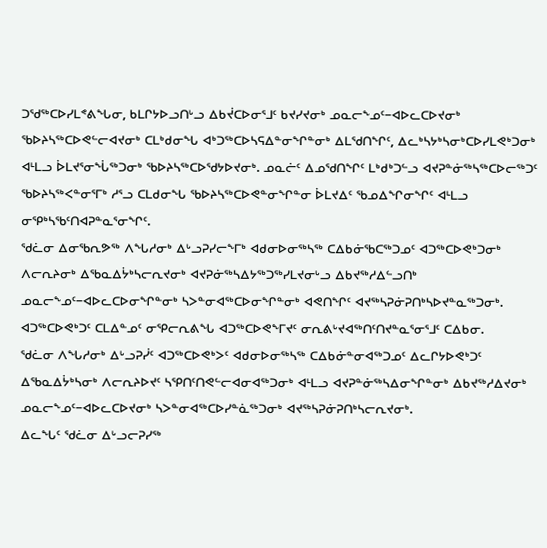ᑐᖁᖅᑕᐅᓯᒪᕝᕕᖓᓂ, ᑲᒪᒋᔭᐅᓗᑎᒡᓗ ᐃᑲᔫᑕᐅᓂᕐᒧᑦ ᑲᔪᓯᔪᓂᒃ ᓄᓇᓕᖕᓄᑦ−ᐊᐅᓚᑕᐅᔪᓂᒃ ᖃᐅᔨᓴᖅᑕᐅᕙᓪᓕᐊᔪᓂᒃ ᑕᒪᒃᑯᓂᖓ ᐊᒃᑐᖅᑕᐅᓴᕋᐃᓐᓂᖏᓐᓂᒃ ᐃᒪᖁᑎᖏᑦ, ᐃᓚᒃᓴᔭᒃᓴᓂᒃᑕᐅᓯᒪᕙᒃᑐᓂᒃ ᐊᒻᒪᓗ ᐆᒪᔪᕐᓂᖔᖅᑐᓂᒃ ᖃᐅᔨᓴᖅᑕᐅᖁᔭᐅᔪᓂᒃ. ᓄᓇᓖᑦ ᐃᓄᖁᑎᖏᑦ ᒪᒃᑯᒃᑐᓪᓗ ᐊᔪᕈᓐᓃᖅᓴᖅᑕᐅᓕᖅᑐᑦ ᖃᐅᔨᓴᖅᐸᓐᓂᕐᒥᒃ ᓱᕐᓗ ᑕᒪᑯᓂᖓ ᖃᐅᔨᓴᖅᑕᐅᕙᓐᓂᖏᓐᓂ ᐆᒪᔪᐃᑦ ᖃᓄᐃᖏᓂᖏᑦ ᐊᒻᒪᓗ ᓂᕿᒃᓴᖃᑦᑎᐊᕈᓐᓇᕐᓂᖏᑦ.
ᖁᓛᓂ ᐃᓂᖃᕆᕗᖅ ᐱᖓᓱᓂᒃ ᐃᒡᓗᕈᓯᓕᖕᒥᒃ ᐊᑯᓂᐅᓂᖅᓴᖅ ᑕᐃᑲᓃᖃᑕᖅᑐᓄᑦ ᐊᑐᖅᑕᐅᕙᒃᑐᓂᒃ ᐱᓕᕆᔨᓂᒃ ᐃᖃᓇᐃᔮᒃᓴᓕᕆᔪᓂᒃ ᐊᔪᕈᓃᖅᓴᐃᔭᖅᑐᖅᓯᒪᔪᓂᒡᓗ ᐃᑲᔪᖅᓱᐃᓪᓗᑎᒃ ᓄᓇᓕᖕᓄᑦ−ᐊᐅᓚᑕᐅᓂᖏᓐᓂᒃ ᓴᐳᓐᓂᐊᖅᑕᐅᓂᖏᓐᓂᒃ ᐊᕙᑎᖏᑦ ᐊᔪᖅᓴᕈᓃᕈᑎᒃᓴᐅᔪᓐᓇᖅᑐᓂᒃ. ᐊᑐᖅᑕᐅᕙᒃᑐᑦ ᑕᒪᐃᓐᓄᑦ ᓂᕿᓕᕆᕕᖓ ᐊᑐᖅᑕᐅᕙᖕᒥᔪᑦ ᓂᕆᕕᒡᔪᐊᖅᑎᑦᑎᔪᓐᓇᕐᓂᕐᒧᑦ ᑕᐃᑲᓂ.
ᖁᓛᓂ ᐱᖓᓱᓂᒃ ᐃᒡᓗᕈᓰᑦ ᐊᑐᖅᑕᐅᕙᒃᐳᑦ ᐊᑯᓂᐅᓂᖅᓴᖅ ᑕᐃᑲᓃᓐᓂᐊᖅᑐᓄᑦ ᐃᓚᒋᔭᐅᕙᒃᑐᑦ ᐃᖃᓇᐃᔮᒃᓴᓂᒃ ᐱᓕᕆᔨᐅᔪᑦ ᓴᕿᑎᑦᑎᕙᓪᓕᐊᓂᐊᖅᑐᓂᒃ ᐊᒻᒪᓗ ᐊᔪᕈᓐᓃᖅᓴᐃᓂᖏᓐᓂᒃ ᐃᑲᔪᖅᓱᐃᔪᓂᒃ ᓄᓇᓕᖕᓄᑦ−ᐊᐅᓚᑕᐅᔪᓂᒃ ᓴᐳᓐᓂᐊᖅᑕᐅᓯᓐᓈᖅᑐᓂᒃ ᐊᔪᖅᓴᕈᓃᕈᑎᒃᓴᓕᕆᔪᓂᒃ.
ᐃᓚᖓᑦ ᖁᓛᓂ ᐃᒡᓗᓕᕈᓯᖅ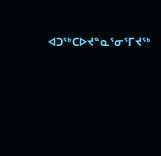ᐊᑐᖅᑕᐅᔪᓐᓇᕐᓂᕐᒥᔪᖅ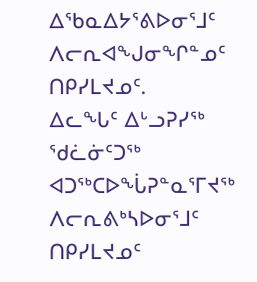ᐃᖃᓇᐃᔭᕐᕕᐅᓂᕐᒧᑦ ᐱᓕᕆᐊᖑᓂᖏᓐᓄᑦ ᑎᑭᓯᒪᔪᓄᑦ.
ᐃᓚᖓᑦ ᐃᒡᓗᕈᓯᖅ ᖁᓛᓃᑦᑐᖅ ᐊᑐᖅᑕᐅᖔᕈᓐᓇᕐᒥᔪᖅ ᐱᓕᕆᕕᒃᓴᐅᓂᕐᒧᑦ ᑎᑭᓯᒪᔪᓄᑦ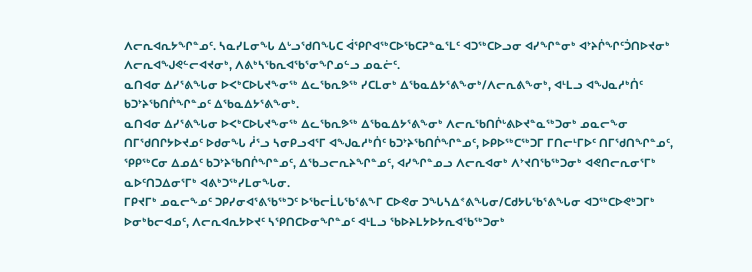ᐱᓕᕆᐊᕆᔭᖏᓐᓄᑦ. ᓴᓇᓯᒪᓂᖓ ᐃᒡᓗᖁᑎᖓᑕ ᐋᕿᒋᐊᖅᑕᐅᖃᑕᕈᓐᓇᕐᒪᑦ ᐊᑐᖅᑕᐅᓗᓂ ᐊᓯᖏᓐᓂᒃ ᐊᔾᔨᒌᖏᑦᑑᑎᐅᔪᓂᒃ ᐱᓕᕆᐊᖑᕙᓪᓕᐊᔪᓂᒃ, ᐱᕕᒃᓴᖃᕆᐊᖃᕐᓂᖏᓄᓪᓗ ᓄᓇᓖᑦ.
ᓇᑎᐊᓂ ᐃᓯᕐᕕᖓᓂ ᐅᐸᒃᑕᐅᒐᔪᖕᓂᖅ ᐃᓚᖃᕆᕗᖅ ᓯᑕᒪᓂᒃ ᐃᖃᓇᐃᔭᕐᕕᖕᓂᒃ/ᐱᓕᕆᕕᖕᓂᒃ, ᐊᒻᒪᓗ ᐊᖑᓇᓱᒃᑏᑦ ᑲᑐᔾᔨᖃᑎᒌᖏᓐᓄᑦ ᐃᖃᓇᐃᔭᕐᕕᖕᓂᒃ.
ᓇᑎᐊᓂ ᐃᓯᕐᕕᖓᓂ ᐅᐸᒃᑕᐅᒐᔪᖕᓂᖅ ᐃᓚᖃᕆᕗᖅ ᐃᖃᓇᐃᔭᕐᕕᖕᓂᒃ ᐱᓕᕆᖃᑎᒌᒡᕕᐅᔪᓐᓇᖅᑐᓂᒃ ᓄᓇᓕᖕᓂ ᑎᒥᖁᑎᒋᔭᐅᔪᓄᑦ ᐅᑯᓂᖓ ᓲᕐᓗ ᓴᓂᑭᓗᐊᕐᒥ ᐊᖑᓇᓱᒃᑏᑦ ᑲᑐᔾᔨᖃᑎᒌᖏᓐᓄᑦ, ᐅᑭᐅᖅᑕᖅᑐᒥ ᒥᑎᓕᒻᒥᐅᑦ ᑎᒥᖁᑎᖏᓐᓄᑦ, ᕿᑭᖅᑕᓂ ᐃᓄᐃᑦ ᑲᑐᔾᔨᖃᑎᒌᖏᓐᓄᑦ, ᐃᖃᓗᓕᕆᔨᖏᓐᓄᑦ, ᐊᓯᖏᓐᓄᓗ ᐱᓕᕆᐊᓂᒃ ᐱᔾᔪᑎᖃᖅᑐᓂᒃ ᐊᕙᑎᓕᕆᓂᕐᒥᒃ ᓇᐅᑦᑎᑐᐃᓂᕐᒥᒃ ᐊᕕᒃᑐᖅᓯᒪᓂᖓᓂ.
ᒥᑭᔪᒥᒃ ᓄᓇᓕᖕᓄᑦ ᑐᑭᓯᓂᐊᕐᕕᖃᖅᑐᑦ ᐅᖃᓕᒫᒐᖃᕐᕕᖕᒥ ᑕᐅᕙᓂ ᑐᖓᓴᐃᕝᕕᖓᓂ/ᑕᑯᔭᒐᖃᕐᕕᖓᓂ ᐊᑐᖅᑕᐅᕙᒃᑐᒥᒃ ᐅᓂᒃᑲᓕᐊᓄᑦ, ᐱᓕᕆᐊᕆᔭᐅᔪᑦ ᓴᕿᑎᑕᐅᓂᖏᓐᓄᑦ ᐊᒻᒪᓗ ᖃᐅᔨᒪᔭᐅᔭᕆᐊᖃᖅᑐᓂᒃ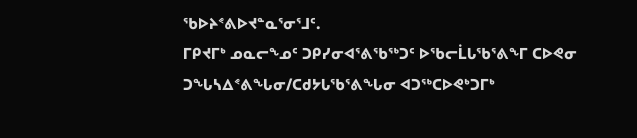ᖃᐅᔨᕝᕕᐅᔪᓐᓇᕐᓂᕐᒧᑦ.
ᒥᑭᔪᒥᒃ ᓄᓇᓕᖕᓄᑦ ᑐᑭᓯᓂᐊᕐᕕᖃᖅᑐᑦ ᐅᖃᓕᒫᒐᖃᕐᕕᖕᒥ ᑕᐅᕙᓂ ᑐᖓᓴᐃᕝᕕᖓᓂ/ᑕᑯᔭᒐᖃᕐᕕᖓᓂ ᐊᑐᖅᑕᐅᕙᒃᑐᒥᒃ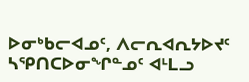ᐅᓂᒃᑲᓕᐊᓄᑦ, ᐱᓕᕆᐊᕆᔭᐅᔪᑦ ᓴᕿᑎᑕᐅᓂᖏᓐᓄᑦ ᐊᒻᒪᓗ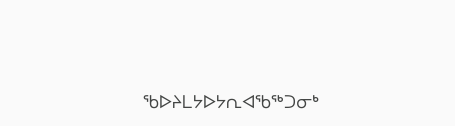ᖃᐅᔨᒪᔭᐅᔭᕆᐊᖃᖅᑐᓂᒃ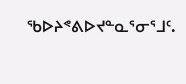ᖃᐅᔨᕝᕕᐅᔪᓐᓇᕐᓂᕐᒧᑦ.